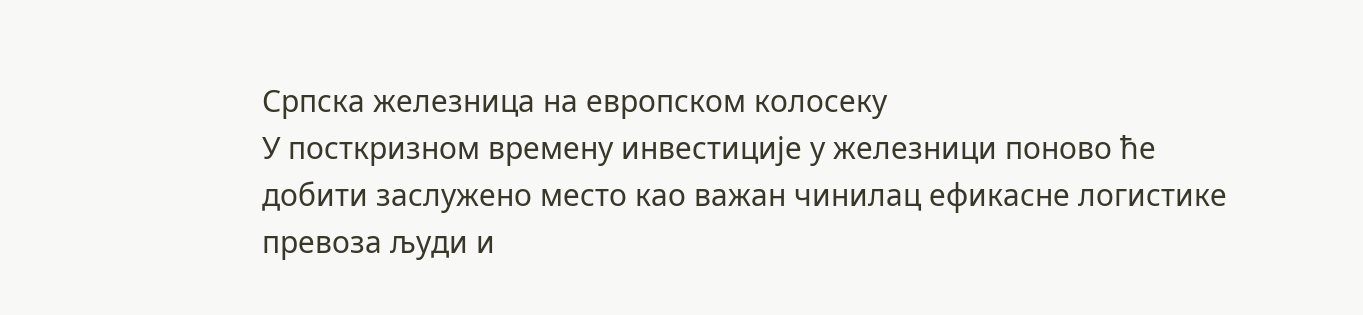Српска железница на европском колосеку
У посткризном времену инвестиције у железници поново ће добити заслужено место као важан чинилац ефикасне логистике превоза људи и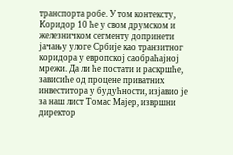транспорта робе. У том контексту, Коридор 10 ће у свом друмском и железничком сегменту допринети јачању улоге Србије као транзитног коридора у европској саобраћајној мрежи. Да ли ће постати и раскршће, зависиће од процене приватних инвеститора у будућности, изјавио је за наш лист Томас Мајер, извршни директор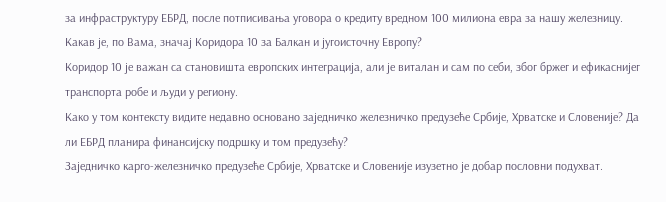за инфраструктуру ЕБРД, после потписивања уговора о кредиту вредном 100 милиона евра за нашу железницу.
Какав је, по Вама, значај Коридора 10 за Балкан и југоисточну Европу?
Коридор 10 је важан са становишта европских интеграција, али је виталан и сам по себи, због бржег и ефикаснијег транспорта робе и људи у региону.
Како у том контексту видите недавно основано заједничко железничко предузеће Србије, Хрватске и Словеније? Да ли ЕБРД планира финансијску подршку и том предузећу?
Заједничко карго-железничко предузеће Србије, Хрватске и Словеније изузетно је добар пословни подухват.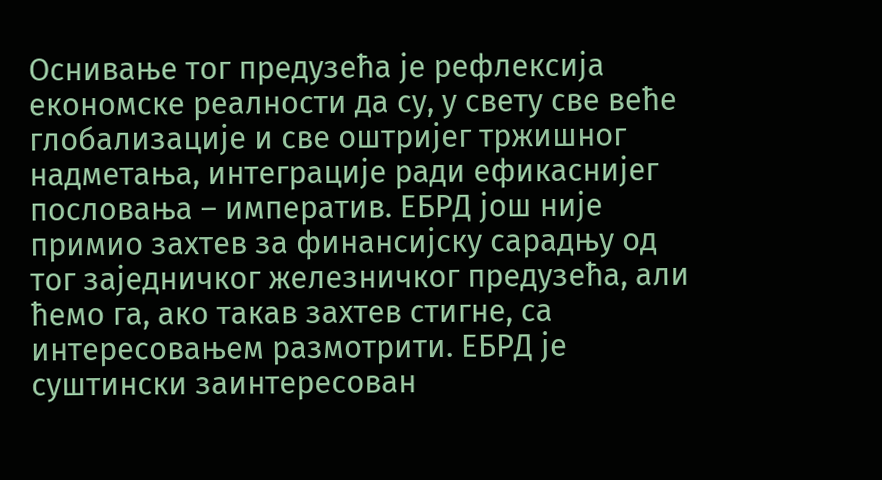Оснивање тог предузећа је рефлексија економске реалности да су, у свету све веће глобализације и све оштријег тржишног надметања, интеграције ради ефикаснијег пословања – императив. ЕБРД још није примио захтев за финансијску сарадњу од тог заједничког железничког предузећа, али ћемо га, ако такав захтев стигне, са интересовањем размотрити. ЕБРД је суштински заинтересован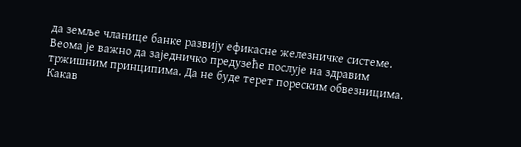да земље чланице банке развију ефикасне железничке системе. Веома је важно да заједничко предузеће послује на здравим тржишним принципима. Да не буде терет пореским обвезницима.
Какав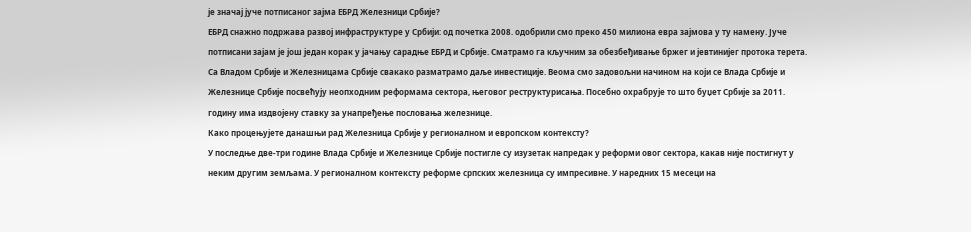је значај јуче потписаног зајма ЕБРД Железници Србије?
ЕБРД снажно подржава развој инфраструктуре у Србији: од почетка 2008. одобрили смо преко 450 милиона евра зајмова у ту намену. Јуче потписани зајам је још један корак у јачању сарадње ЕБРД и Србије. Сматрамо га кључним за обезбеђивање бржег и јевтинијег протока терета. Са Владом Србије и Железницама Србије свакако разматрамо даље инвестиције. Веома смо задовољни начином на који се Влада Србије и Железнице Србије посвећују неопходним реформама сектора, његовог реструктурисања. Посебно охрабрује то што буџет Србије за 2011. годину има издвојену ставку за унапређење пословања железнице.
Како процењујете данашњи рад Железница Србије у регионалном и европском контексту?
У последње две-три године Влада Србије и Железнице Србије постигле су изузетак напредак у реформи овог сектора, какав није постигнут у неким другим земљама. У регионалном контексту реформе српских железница су импресивне. У наредних 15 месеци на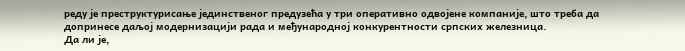реду је преструктурисање јединственог предузећа у три оперативно одвојене компаније, што треба да допринесе даљој модернизацији рада и међународној конкурентности српских железница.
Да ли је,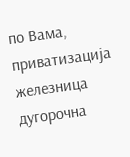по Вама, приватизација железница дугорочна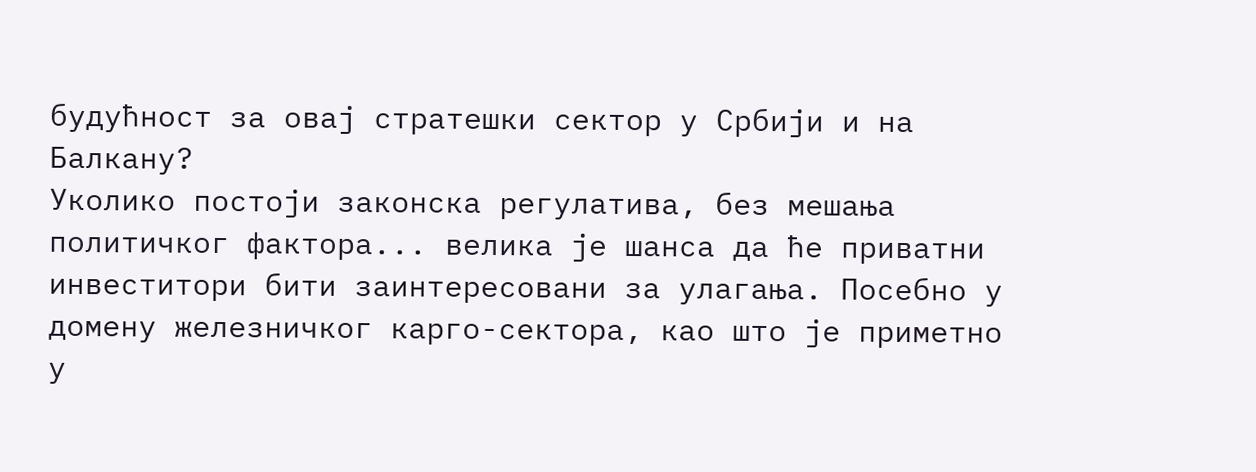будућност за овај стратешки сектор у Србији и на Балкану?
Уколико постоји законска регулатива, без мешања политичког фактора... велика је шанса да ће приватни инвеститори бити заинтересовани за улагања. Посебно у домену железничког карго-сектора, као што је приметно у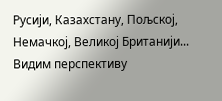Русији, Казахстану, Пољској, Немачкој, Великој Британији... Видим перспективу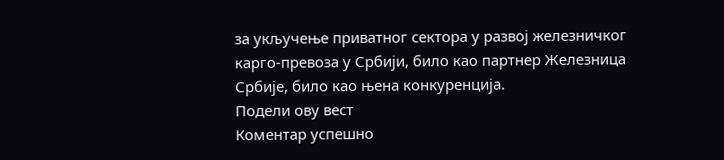за укључење приватног сектора у развој железничког карго-превоза у Србији, било као партнер Железница Србије, било као њена конкуренција.
Подели ову вест
Комeнтар успeшно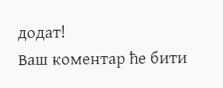додат!
Ваш комeнтар ћe бити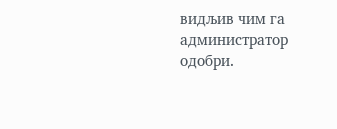видљив чим га администратор одобри.